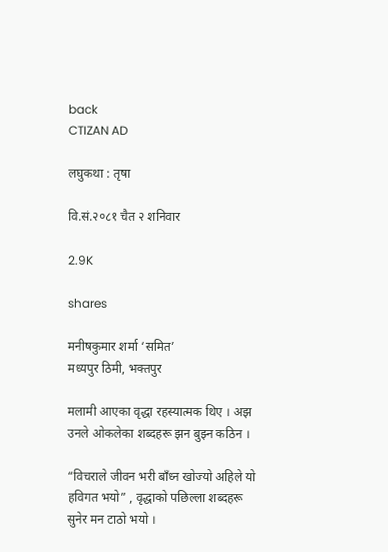back
CTIZAN AD

लघुकथा : तृषा

वि.सं.२०८१ चैत २ शनिवार

2.9K

shares

मनीषकुमार शर्मा ‘समित’
मध्यपुर ठिमी, भक्तपुर

मलामी आएका वृद्धा रहस्यात्मक थिए । अझ उनले ओकलेका शब्दहरू झन बुझ्न कठिन ।

“विचराले जीवन भरी बाँध्न खोज्यो अहिले यो हविगत भयो” , वृद्धाको पछिल्ला शब्दहरू सुनेर मन टाठो भयो ।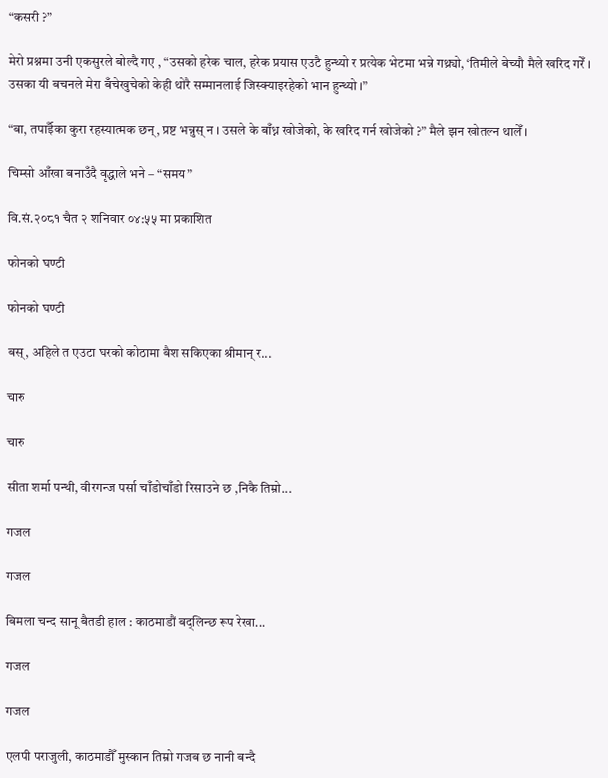“कसरी ?”

मेरो प्रश्नमा उनी एकसुरले बोल्दै गए , “उसको हरेक चाल, हरेक प्रयास एउटै हुन्थ्यो र प्रत्येक भेटमा भन्ने गथ्र्यो, ‘तिमीले बेच्यौ मैले खरिद गरेँ । उसका यी बचनले मेरा बँचेखुचेको केही थोरै सम्मानलाई जिस्क्याइरहेको भान हुन्थ्यो ।”

“बा, तपाईँका कुरा रहस्यात्मक छन्, प्रष्ट भन्नुस् न । उसले के बाँध्न खोजेको, के खरिद गर्न खोजेको ?” मैले झन खोतल्न थालेँ ।

चिम्सो आँखा बनाउँदै वृद्धाले भने – “समय”

वि.सं.२०८१ चैत २ शनिवार ०४:५५ मा प्रकाशित

फोनको घण्टी

फोनको घण्टी

बस्, अहिले त एउटा घरको कोठामा बैश सकिएका श्रीमान् र...

चारु

चारु

सीता शर्मा पन्थी, वीरगन्ज पर्सा चाँडोचाँडो रिसाउने छ ,निकै तिम्रो...

गजल

गजल

बिमला चन्द सानू बैतडी हाल : काठमाडौं बद्लिन्छ रूप रेखा...

गजल

गजल

एलपी पराजुली, काठमाडौँ मुस्कान तिम्रो गजब छ नानी बन्दै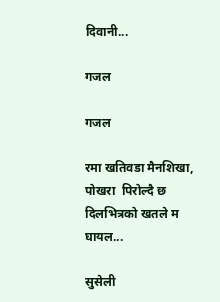दिवानी...

गजल

गजल

रमा खतिवडा मैनशिखा, पोखरा  पिरोल्दै छ दिलभित्रको खतले म घायल...

सुसेली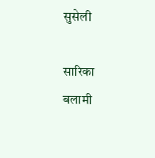सुसेली

सारिका बलामी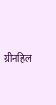ग्रीनहिल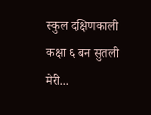स्कुल दक्षिणकाली कक्षा ६ बन सुतली मेरी...